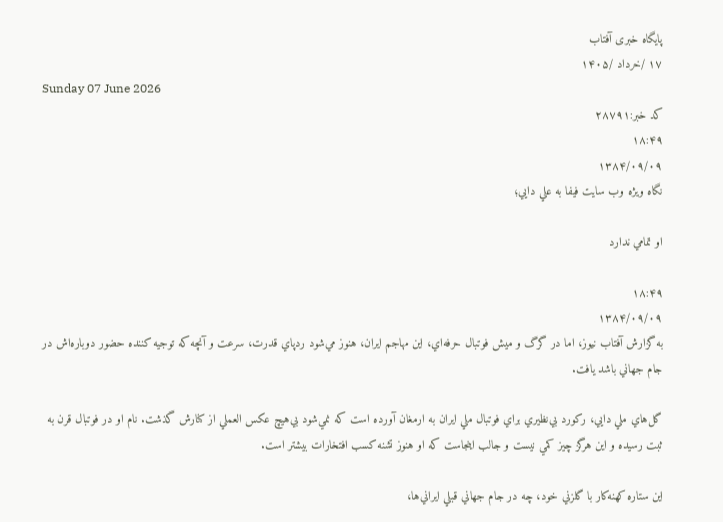پایگاه خبری آفتاب
۱۷ /خرداد /۱۴۰۵
Sunday 07 June 2026
کد خبر:۲۸۷۹۱
۱۸:۴۹
۱۳۸۴/۰۹/۰۹
نگاه ويژه وب سايت فيفا به علي دايي؛

او تمامي ندارد

۱۸:۴۹
۱۳۸۴/۰۹/۰۹
به گزارش آفتاب نیوز، اما در گرگ و ميش فوتبال حرفه‌اي، اين مهاجم ايران، هنوز مي‌شود ردپاي قدرت، سرعت و آنچه كه توجيه كننده حضور دوباره‌اش در جام جهاني باشد يافت.

گل‌هاي ملي دايي، ركورد بي‌نظيري براي فوتبال ملي ايران به ارمغان آورده است كه نمي‌شود بي‌هيچ عكس العملي از كنارش گذشت. نام او در فوتبال قرن به ثبت رسيده و اين هرگز چيز كمي نيست و جالب اينجاست كه او هنوز تشنه كسب افتخارات بيشتر است.

اين ستاره كهنه‌كار با گلزني خود، چه در جام جهاني قبلي ايراني‌ها،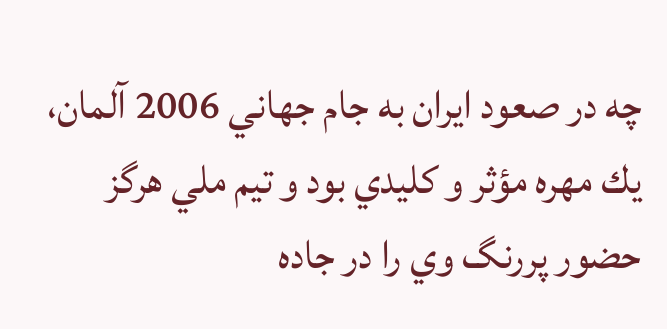چه در صعود ايران به جام جهاني 2006 آلمان، يك مهره مؤثر و كليدي بود و تيم ملي هرگز حضور پررنگ وي را در جاده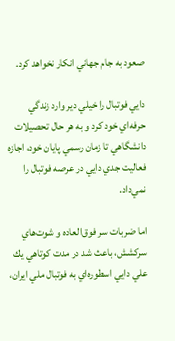صعود به جام جهاني انكار نخواهد كرد.

دايي فوتبال را خيلي دير وارد زندگي حرفه‌اي خود كرد و به هر حال تحصيلات دانشگاهي تا زمان رسمي پايان خود، اجازه فعاليت جدي دايي در عرصه فوتبال را نمي‌داد.

اما ضربات سر فوق‌العاده و شوت‌هاي سركشش، باعث شد در مدت كوتاهي يك علي دايي اسطوره‌اي به فوتبال ملي ايران،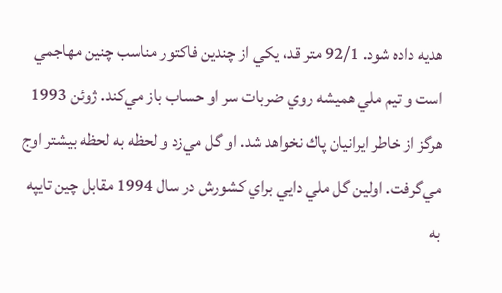هديه داده شود. 92/1 متر قد، يكي از چندين فاكتور مناسب چنين مهاجمي است و تيم ملي هميشه روي ضربات سر او حساب باز مي‌كند. ژوئن 1993 هرگز از خاطر ايرانيان پاك نخواهد شد. او گل مي‌زد و لحظه به لحظه بيشتر اوج مي‌گرفت. اولين گل ملي دايي براي كشورش در سال 1994 مقابل چين تايپه به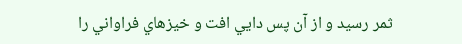ثمر رسيد و از آن پس دايي افت و خيزهاي فراواني را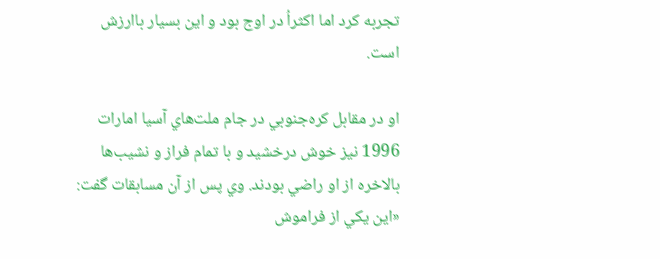تجربه كرد اما اكثراُ در اوج بود و اين بسيار باارزش است.

او در مقابل كره‌جنوبي در جام ملت‌هاي آسيا امارات 1996 نيز خوش درخشيد و با تمام فراز و نشيب‌ها بالاخره از او راضي بودند. وي پس از آن مسابقات گفت: «اين يكي از فراموش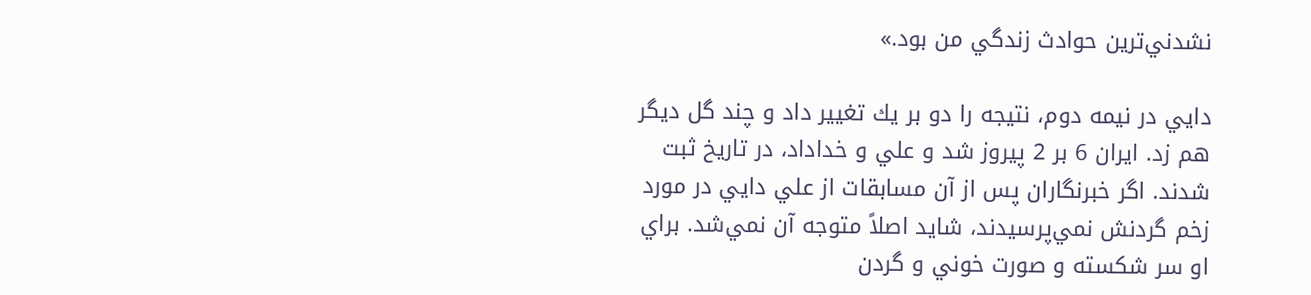نشدني‌ترين حوادث زندگي من بود.»

دايي در نيمه دوم، نتيجه را دو بر يك تغيير داد و چند گل ديگر هم زد. ايران 6 بر 2 پيروز شد و علي و خداداد، در تاريخ ثبت شدند. اگر خبرنگاران پس از آن مسابقات از علي دايي در مورد زخم گردنش نمي‌پرسيدند، شايد اصلاً متوجه آن نمي‌شد. براي او سر شكسته و صورت خوني و گردن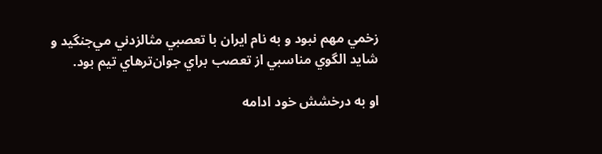زخمي مهم نبود و به نام ايران با تعصبي مثالزدني مي‌جنگيد و شايد الگوي مناسبي از تعصب براي جوان‌ترهاي تيم بود.

او به درخشش خود ادامه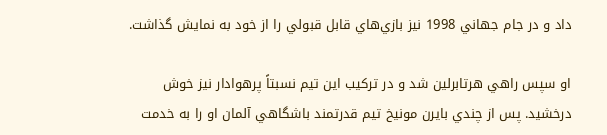داد و در جام جهاني 1998 نيز بازي‌هاي قابل قبولي را از خود به نمايش گذاشت.

او سپس راهي هرتابرلين شد و در تركيب اين تيم نسبتاً پرهوادار نيز خوش درخشيد. پس از چندي بايرن مونيخ تيم قدرتمند باشگاهي آلمان او را به خدمت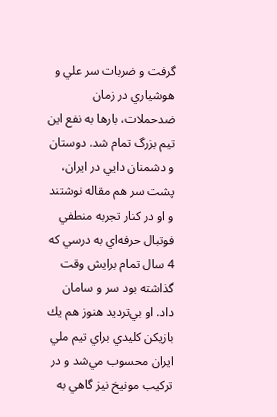گرفت و ضربات سر علي و هوشياري در زمان ضدحملات، بارها به نفع اين تيم بزرگ تمام شد. دوستان و دشمنان دايي در ايران، پشت سر هم مقاله نوشتند و او در كنار تجربه منطفي فوتبال حرفه‌اي به درسي كه 4 سال تمام برايش وقت گذاشته بود سر و سامان داد. او بي‌ترديد هنوز هم يك بازيكن كليدي براي تيم ملي ايران محسوب مي‌شد و در تركيب مونيخ نيز گاهي به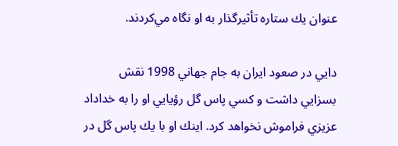عنوان يك ستاره تأثيرگذار به او نگاه مي‌كردند.

دايي در صعود ايران به جام جهاني 1998 نقش بسزايي داشت و كسي پاس گل رؤيايي او را به خداداد عزيزي فراموش نخواهد كرد. اينك او با يك پاس گل در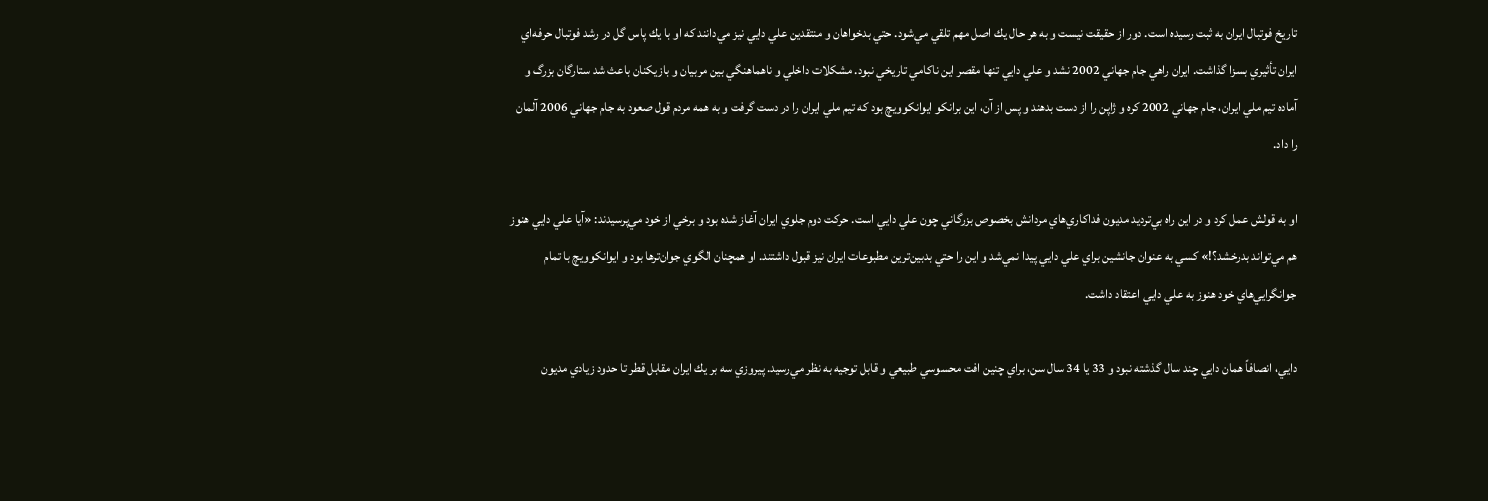تاريخ فوتبال ايران به ثبت رسيده است. دور از حقيقت نيست و به هر حال يك اصل مهم تلقي مي‌شود. حتي بدخواهان و منتقدين علي دايي نيز مي‌دانند كه او با يك پاس گل در رشد فوتبال حرفه‌اي ايران تأثيري بسزا گذاشت. ايران راهي جام جهاني 2002 نشد و علي دايي تنها مقصر اين ناكامي تاريخي نبود. مشكلات داخلي و ناهماهنگي بين مربيان و بازيكنان باعث شد ستارگان بزرگ و آماده تيم ملي ايران، جام جهاني 2002 كره و ژاپن را از دست بدهند و پس از آن، اين برانكو ايوانكوويچ بود كه تيم ملي ايران را در دست گرفت و به همه مردم قول صعود به جام جهاني 2006 آلمان را داد.

او به قولش عمل كرد و در اين راه بي‌ترديد مديون فداكاري‌هاي مردانش بخصوص بزرگاني چون علي دايي است. حركت دوم جلوي ايران آغاز شده بود و برخي از خود مي‌پرسيدند: «آيا علي دايي هنوز هم مي‌تواند بدرخشد؟!» كسي به عنوان جانشين براي علي دايي پيدا نمي‌شد و اين را حتي بدبين‌ترين مطبوعات ايران نيز قبول داشتند. او همچنان الگوي جوان‌ترها بود و ايوانكوويچ با تمام جوانگرايي‌هاي خود هنوز به علي دايي اعتقاد داشت.

دايي، انصافاً همان دايي چند سال گذشته نبود و 33 يا 34 سال سن، براي چنين افت محسوسي طبيعي و قابل توجيه به نظر مي‌رسيد. پيروزي سه بر يك ايران مقابل قطر تا حدود زيادي مديون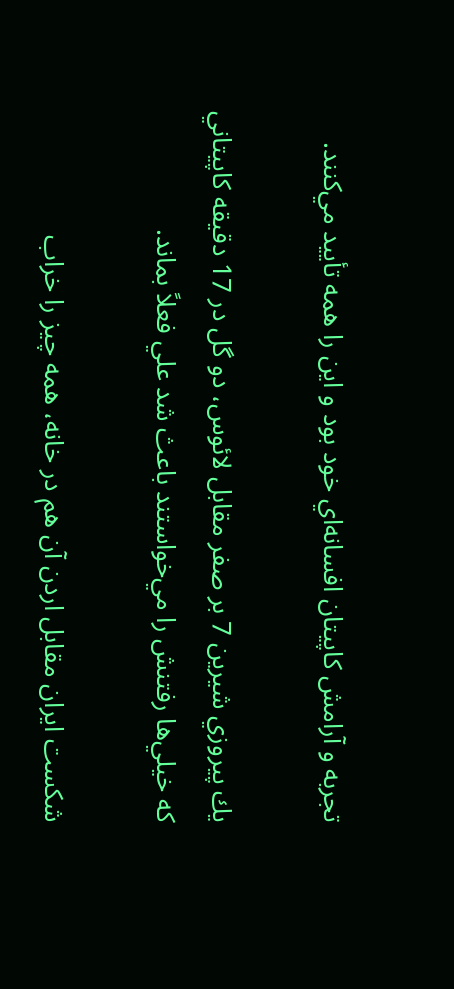تجربه و آرامش كاپيتان افسانه‌اي خود بود و اين را همه تأييد مي‌كنند.

يك پيروزي شيرين 7 بر صفر مقابل لائوس، دو گل در 17 دقيقه كاپيتاني كه خيلي‌ها رفتنش را مي‌خواستند باعث شد علي فعلاً بماند.

شكست ايران مقابل اردن آن هم در خانه، همه چيز را خراب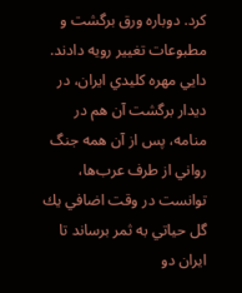كرد. دوباره ورق برگشت و مطبوعات تغيير رويه دادند. دايي مهره كليدي ايران، در ديدار برگشت آن هم در منامه، پس از آن همه جنگ رواني از طرف عرب‌ها، توانست در وقت اضافي يك گل حياتي به ثمر برساند تا ايران دو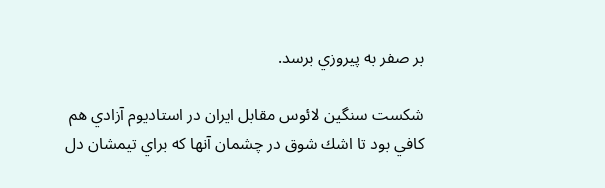بر صفر به پيروزي برسد.

شكست سنگين لائوس مقابل ايران در استاديوم آزادي هم كافي بود تا اشك شوق در چشمان آنها كه براي تيمشان دل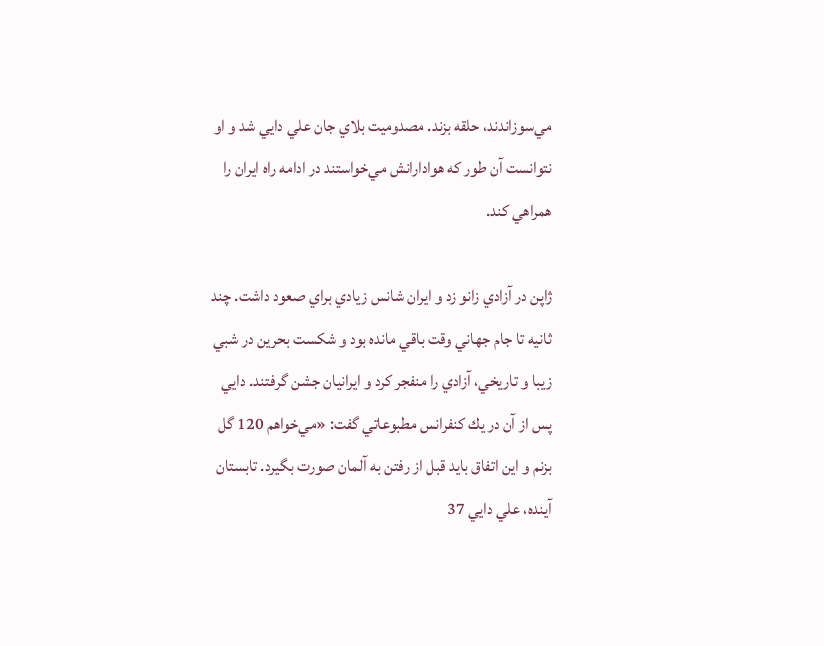مي‌سوزاندند، حلقه بزند. مصدوميت بلاي جان علي دايي شد و او نتوانست آن طور كه هوادارانش مي‌خواستند در ادامه راه ايران را همراهي كند.

ژاپن در آزادي زانو زد و ايران شانس زيادي براي صعود داشت. چند ثانيه تا جام جهاني وقت باقي مانده بود و شكست بحرين در شبي زيبا و تاريخي، آزادي را منفجر كرد و ايرانيان جشن گرفتند. دايي پس از آن در يك كنفرانس مطبوعاتي گفت: «مي‌خواهم 120 گل بزنم و اين اتفاق بايد قبل از رفتن به آلمان صورت بگيرد. تابستان آينده، علي دايي 37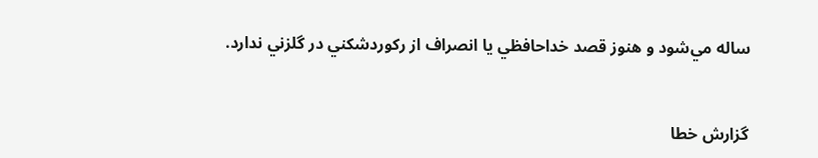ساله مي‌شود و هنوز قصد خداحافظي يا انصراف از ركوردشكني در گلزني ندارد.


گزارش خطا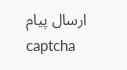ارسال پیام
captcha